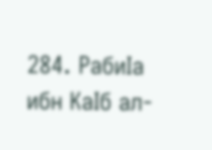284. РабиIа ибн КаIб ал-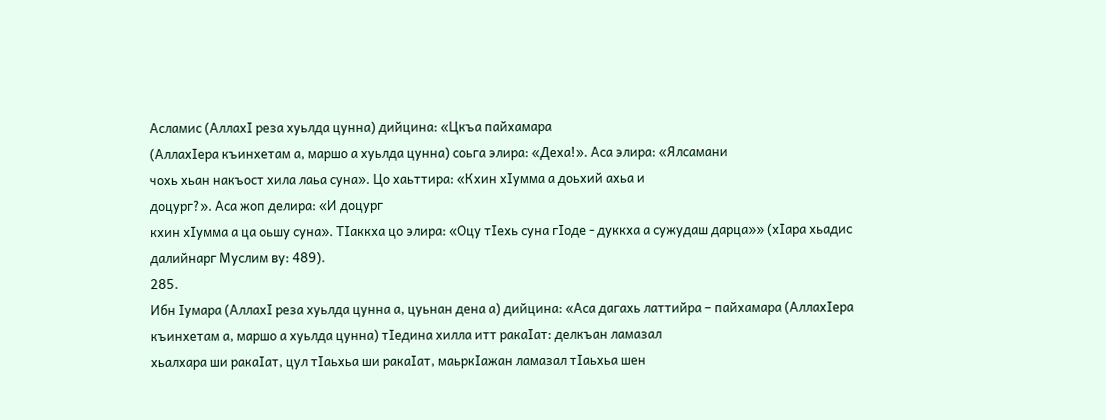Асламис (АллахI реза хуьлда цунна) дийцина: «Цкъа пайхамара
(АллахIера къинхетам а, маршо а хуьлда цунна) соьга элира: «Деха!». Аса элира: «Ялсамани
чохь хьан накъост хила лаьа суна». Цо хаьттира: «Кхин хIумма а доьхий ахьа и
доцург?». Аса жоп делира: «И доцург
кхин хIумма а ца оьшу суна». ТIаккха цо элира: «Оцу тIехь суна гIоде - дуккха а сужудаш дарца»» (хIара хьадис
далийнарг Муслим ву: 489).
285.
Ибн Iумара (АллахI реза хуьлда цунна а, цуьнан дена а) дийцина: «Аса дагахь латтийра – пайхамара (АллахIера
къинхетам а, маршо а хуьлда цунна) тIедина хилла итт ракаIат: делкъан ламазал
хьалхара ши ракаIат, цул тIаьхьа ши ракаIат, маьркIажан ламазал тIаьхьа шен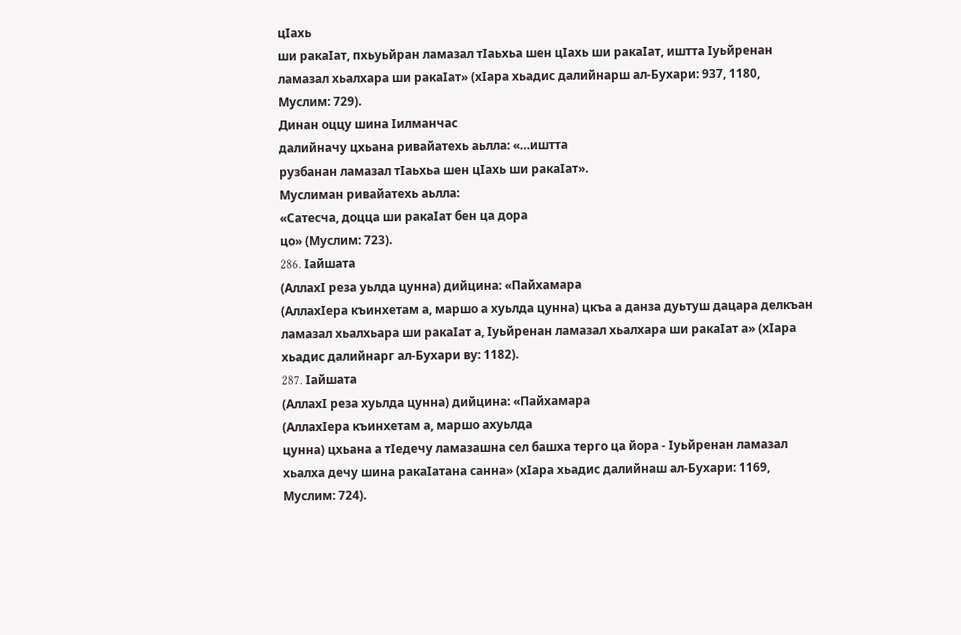цIахь
ши ракаIат, пхьуьйран ламазал тIаьхьа шен цIахь ши ракаIат, иштта Iуьйренан
ламазал хьалхара ши ракаIат» (хIара хьадис далийнарш ал-Бухари: 937, 1180,
Муслим: 729).
Динан оццу шина Iилманчас
далийначу цхьана ривайатехь аьлла: «…иштта
рузбанан ламазал тIаьхьа шен цIахь ши ракаIат».
Муслиман ривайатехь аьлла:
«Сатесча, доцца ши ракаIат бен ца дора
цо» (Муслим: 723).
286. Iайшата
(АллахI реза уьлда цунна) дийцина: «Пайхамара
(АллахIера къинхетам а, маршо а хуьлда цунна) цкъа а данза дуьтуш дацара делкъан
ламазал хьалхьара ши ракаIат а, Iуьйренан ламазал хьалхара ши ракаIат а» (хIара
хьадис далийнарг ал-Бухари ву: 1182).
287. Iайшата
(АллахI реза хуьлда цунна) дийцина: «Пайхамара
(АллахIера къинхетам а, маршо ахуьлда
цунна) цхьана а тIедечу ламазашна сел башха терго ца йора - Iуьйренан ламазал
хьалха дечу шина ракаIатана санна» (хIара хьадис далийнаш ал-Бухари: 1169,
Муслим: 724).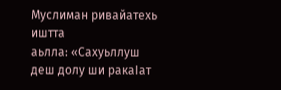Муслиман ривайатехь иштта
аьлла: «Сахуьллуш деш долу ши ракаIат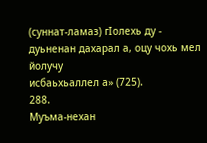(суннат-ламаз) гIолехь ду - дуьненан дахарал а, оцу чохь мел йолучу
исбаьхьаллел а» (725).
288.
Муъма-нехан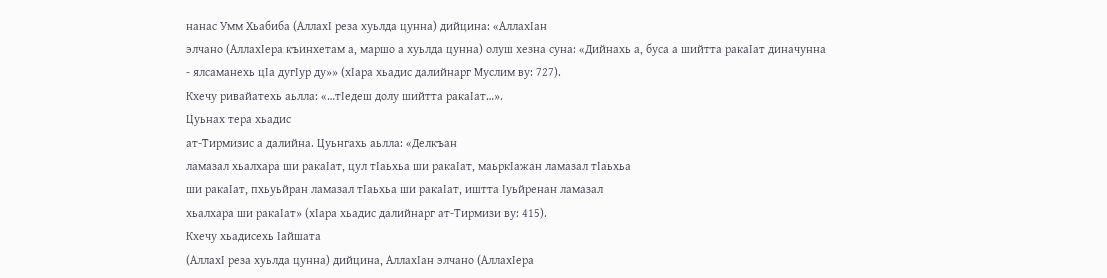нанас Умм Хьабиба (АллахI реза хуьлда цунна) дийцина: «АллахIан
элчано (АллахIера къинхетам а, маршо а хуьлда цунна) олуш хезна суна: «Дийнахь а, буса а шийтта ракаIат диначунна
- ялсаманехь цIа дугIур ду»» (хIара хьадис далийнарг Муслим ву: 727).
Кхечу ривайатехь аьлла: «…тIедеш долу шийтта ракаIат…».
Цуьнах тера хьадис
ат-Тирмизис а далийна. Цуьнгахь аьлла: «Делкъан
ламазал хьалхара ши ракаIат, цул тIаьхьа ши ракаIат, маьркIажан ламазал тIаьхьа
ши ракаIат, пхьуьйран ламазал тIаьхьа ши ракаIат, иштта Iуьйренан ламазал
хьалхара ши ракаIат» (хIара хьадис далийнарг ат-Тирмизи ву: 415).
Кхечу хьадисехь Iайшата
(АллахI реза хуьлда цунна) дийцина, АллахIан элчано (АллахIера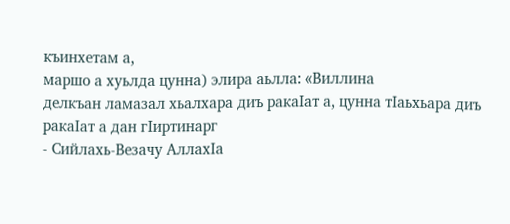къинхетам а,
маршо а хуьлда цунна) элира аьлла: «Виллина
делкъан ламазал хьалхара диъ ракаIат а, цунна тIаьхьара диъ ракаIат а дан гIиртинарг
- Сийлахь-Везачу АллахIа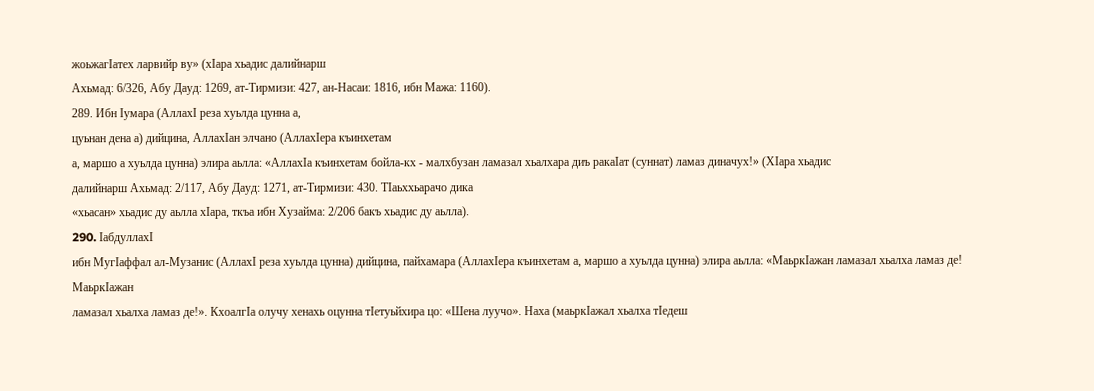жоьжагIатех ларвийр ву» (хIара хьадис далийнарш
Ахьмад: 6/326, Абу Дауд: 1269, ат-Тирмизи: 427, ан-Насаи: 1816, ибн Мажа: 1160).
289. Ибн Iумара (АллахI реза хуьлда цунна а,
цуьнан дена а) дийцина, АллахIан элчано (АллахIера къинхетам
а, маршо а хуьлда цунна) элира аьлла: «АллахIа къинхетам бойла-кх - малхбузан ламазал хьалхара диъ ракаIат (суннат) ламаз диначух!» (ХIара хьадис
далийнарш Ахьмад: 2/117, Абу Дауд: 1271, ат-Тирмизи: 430. ТIаьххьарачо дика
«хьасан» хьадис ду аьлла хIара, ткъа ибн Хузайма: 2/206 бакъ хьадис ду аьлла).
290. IабдуллахI
ибн МугIаффал ал-Музанис (АллахI реза хуьлда цунна) дийцина, пайхамара (АллахIера къинхетам а, маршо а хуьлда цунна) элира аьлла: «МаьркIажан ламазал хьалха ламаз де! МаьркIажан
ламазал хьалха ламаз де!». КхоалгIа олучу хенахь оцунна тIетуьйхира цо: «Шена луучо». Наха (маьркIажал хьалха тIедеш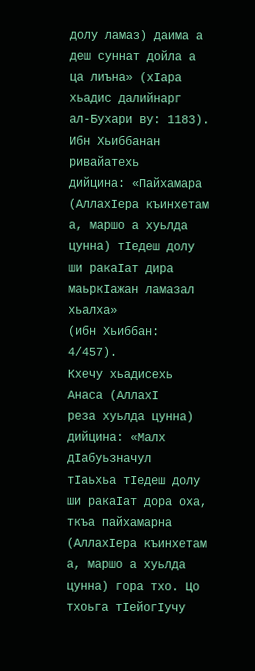долу ламаз) даима а деш суннат дойла а ца лиъна» (хIара хьадис далийнарг
ал-Бухари ву: 1183).
Ибн Хьиббанан ривайатехь
дийцина: «Пайхамара (АллахIера къинхетам
а, маршо а хуьлда цунна) тIедеш долу ши ракаIат дира маьркIажан ламазал хьалха»
(ибн Хьиббан: 4/457).
Кхечу хьадисехь Анаса (АллахI
реза хуьлда цунна) дийцина: «Малх дIабуьзначул
тIаьхьа тIедеш долу ши ракаIат дора оха, ткъа пайхамарна (АллахIера къинхетам
а, маршо а хуьлда цунна) гора тхо. Цо тхоьга тIейогIучу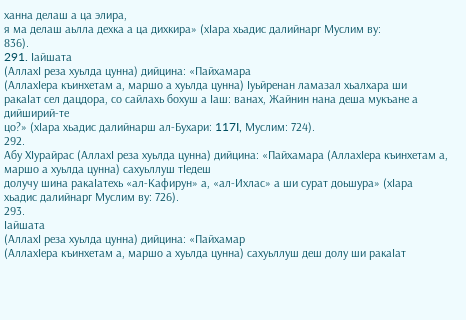ханна делаш а ца элира,
я ма делаш аьлла дехка а ца дихкира» (хIара хьадис далийнарг Муслим ву:
836).
291. Iайшата
(АллахI реза хуьлда цунна) дийцина: «Пайхамара
(АллахIера къинхетам а, маршо а хуьлда цунна) Iуьйренан ламазал хьалхара ши
ракаIат сел дацдора, со сайлахь бохуш а Iаш: ванах, Жайнин нана деша мукъане а дийширий-те
цо?» (хIара хьадис далийнарш ал-Бухари: 117I, Муслим: 724).
292.
Абу ХIурайрас (АллахI реза хуьлда цунна) дийцина: «Пайхамара (АллахIера къинхетам а, маршо а хуьлда цунна) сахуьллуш тIедеш
долучу шина ракаIатехь «ал-Кафирун» а, «ал-Ихлас» а ши сурат доьшура» (хIара
хьадис далийнарг Муслим ву: 726).
293.
Iайшата
(АллахI реза хуьлда цунна) дийцина: «Пайхамар
(АллахIера къинхетам а, маршо а хуьлда цунна) сахуьллуш деш долу ши ракаIат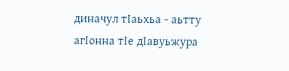диначул тIаьхьа - аьтту агIонна тIе дIавуьжура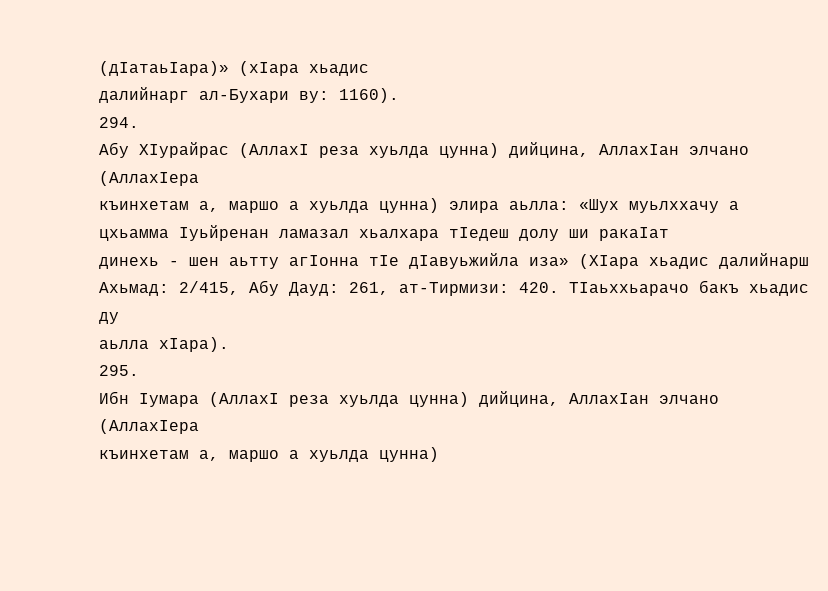(дIатаьIара)» (хIара хьадис
далийнарг ал-Бухари ву: 1160).
294.
Абу ХIурайрас (АллахI реза хуьлда цунна) дийцина, АллахIан элчано (АллахIера
къинхетам а, маршо а хуьлда цунна) элира аьлла: «Шух муьлххачу а цхьамма Iуьйренан ламазал хьалхара тIедеш долу ши ракаIат
динехь - шен аьтту агIонна тIе дIавуьжийла иза» (ХIара хьадис далийнарш
Ахьмад: 2/415, Абу Дауд: 261, ат-Тирмизи: 420. ТIаьххьарачо бакъ хьадис ду
аьлла хIара).
295.
Ибн Iумара (АллахI реза хуьлда цунна) дийцина, АллахIан элчано (АллахIера
къинхетам а, маршо а хуьлда цунна)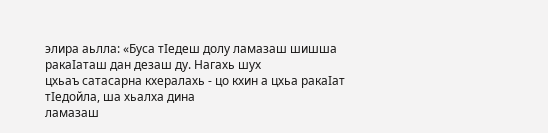элира аьлла: «Буса тIедеш долу ламазаш шишша ракаIаташ дан дезаш ду. Нагахь шух
цхьаъ сатасарна кхералахь - цо кхин а цхьа ракаIат тIедойла, ша хьалха дина
ламазаш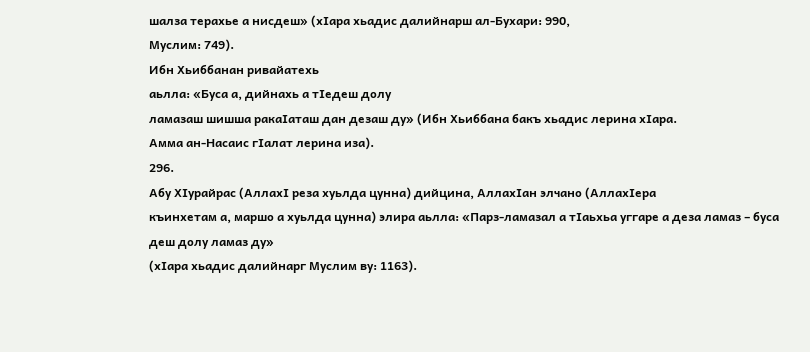шалза терахье а нисдеш» (хIара хьадис далийнарш ал-Бухари: 990,
Муслим: 749).
Ибн Хьиббанан ривайатехь
аьлла: «Буса а, дийнахь а тIедеш долу
ламазаш шишша ракаIаташ дан дезаш ду» (Ибн Хьиббана бакъ хьадис лерина хIара.
Амма ан-Насаис гIалат лерина иза).
296.
Абу ХIурайрас (АллахI реза хуьлда цунна) дийцина, АллахIан элчано (АллахIера
къинхетам а, маршо а хуьлда цунна) элира аьлла: «Парз-ламазал а тIаьхьа уггаре а деза ламаз – буса деш долу ламаз ду»
(хIара хьадис далийнарг Муслим ву: 1163).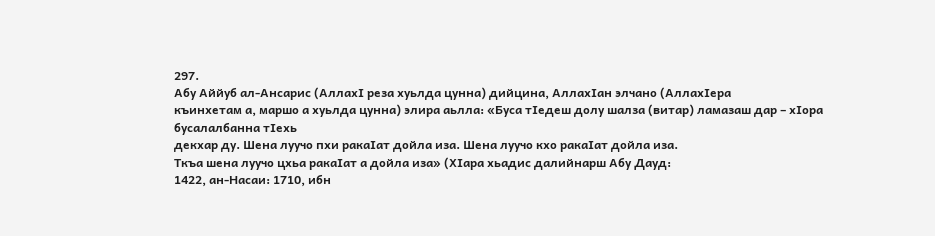297.
Абу Аййуб ал-Ансарис (АллахI реза хуьлда цунна) дийцина, АллахIан элчано (АллахIера
къинхетам а, маршо а хуьлда цунна) элира аьлла: «Буса тIедеш долу шалза (витар) ламазаш дар – хIора бусалалбанна тIехь
декхар ду. Шена луучо пхи ракаIат дойла иза. Шена луучо кхо ракаIат дойла иза.
Ткъа шена луучо цхьа ракаIат а дойла иза» (ХIара хьадис далийнарш Абу Дауд:
1422, ан-Насаи: 1710, ибн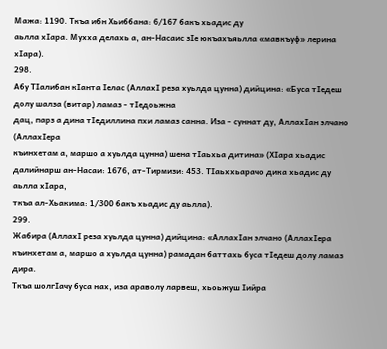Мажа: 1190. Ткъа ибн Хьиббана: 6/167 бакъ хьадис ду
аьлла хIара. Мухха делахь а, ан-Насаис зIе юкъахъяьлла «мавкъуф» лерина хIара).
298.
Абу ТIалибан кIанта Iелас (АллахI реза хуьлда цунна) дийцина: «Буса тIедеш долу шалза (витар) ламаз - тIедоьжна
дац, парз а дина тIедиллина пхи ламаз санна. Иза - суннат ду, АллахIан элчано (АллахIера
къинхетам а, маршо а хуьлда цунна) шена тIаьхьа дитина» (ХIара хьадис
далийнарш ан-Насаи: 1676, ат-Тирмизи: 453. ТIаьххьарачо дика хьадис ду аьлла хIара,
ткъа ал-Хьакима: 1/300 бакъ хьадис ду аьлла).
299.
Жабира (АллахI реза хуьлда цунна) дийцина: «АллахIан элчано (АллахIера
къинхетам а, маршо а хуьлда цунна) рамадан баттахь буса тIедеш долу ламаз дира.
Ткъа шолгIачу буса нах, иза араволу ларвеш, хьоьжуш Iийра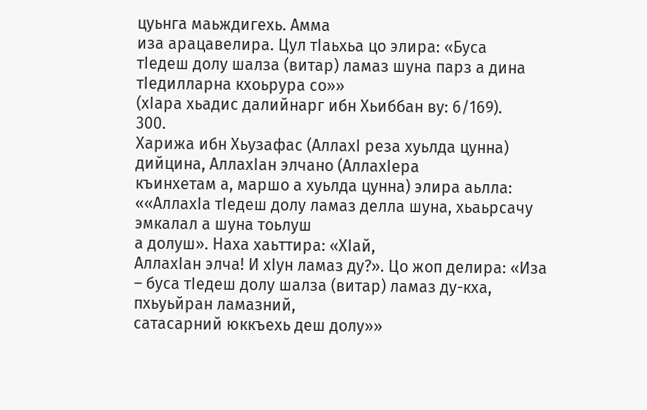цуьнга маьждигехь. Амма
иза арацавелира. Цул тIаьхьа цо элира: «Буса
тIедеш долу шалза (витар) ламаз шуна парз а дина тIедилларна кхоьрура со»»
(хIара хьадис далийнарг ибн Хьиббан ву: 6/169).
300.
Харижа ибн Хьузафас (АллахI реза хуьлда цунна) дийцина, АллахIан элчано (АллахIера
къинхетам а, маршо а хуьлда цунна) элира аьлла: ««АллахIа тIедеш долу ламаз делла шуна, хьаьрсачу эмкалал а шуна тоьлуш
а долуш». Наха хаьттира: «ХIай,
АллахIан элча! И хIун ламаз ду?». Цо жоп делира: «Иза – буса тIедеш долу шалза (витар) ламаз ду-кха, пхьуьйран ламазний,
сатасарний юккъехь деш долу»»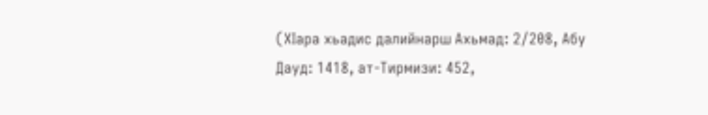(ХIара хьадис далийнарш Ахьмад: 2/208, Абу
Дауд: 1418, ат-Тирмизи: 452,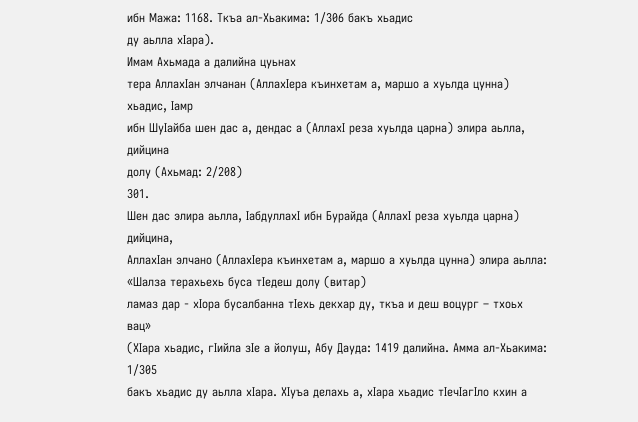ибн Мажа: 1168. Ткъа ал-Хьакима: 1/306 бакъ хьадис
ду аьлла хIара).
Имам Ахьмада а далийна цуьнах
тера АллахIан элчанан (АллахIера къинхетам а, маршо а хуьлда цунна) хьадис, Iамр
ибн ШуIайба шен дас а, дендас а (АллахI реза хуьлда царна) элира аьлла, дийцина
долу (Ахьмад: 2/208)
301.
Шен дас элира аьлла, IабдуллахI ибн Бурайда (АллахI реза хуьлда царна) дийцина,
АллахIан элчано (АллахIера къинхетам а, маршо а хуьлда цунна) элира аьлла: «Шалза терахьехь буса тIедеш долу (витар)
ламаз дар - хIора бусалбанна тIехь декхар ду, ткъа и деш воцург – тхоьх вац»
(ХIара хьадис, гIийла зIе а йолуш, Абу Дауда: 1419 далийна. Амма ал-Хьакима: 1/305
бакъ хьадис ду аьлла хIара. ХIуъа делахь а, хIара хьадис тIечIагIло кхин а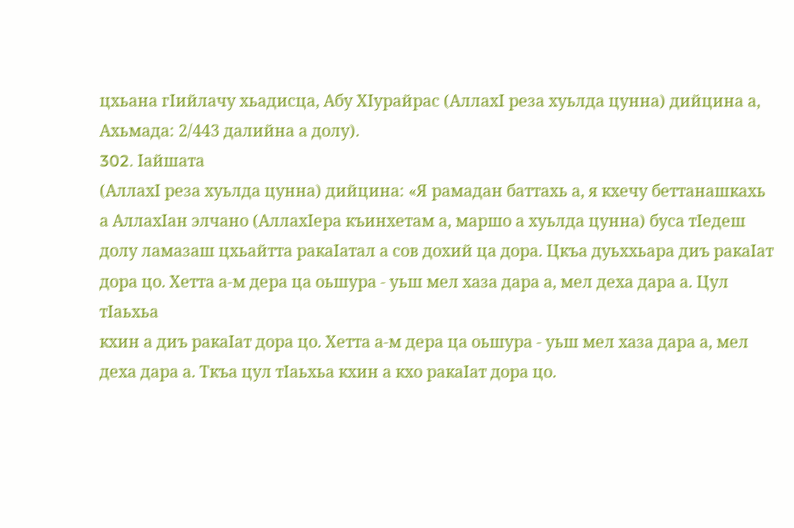цхьана гIийлачу хьадисца, Абу ХIурайрас (АллахI реза хуьлда цунна) дийцина а,
Ахьмада: 2/443 далийна а долу).
302. Iайшата
(АллахI реза хуьлда цунна) дийцина: «Я рамадан баттахь а, я кхечу беттанашкахь
а АллахIан элчано (АллахIера къинхетам а, маршо а хуьлда цунна) буса тIедеш
долу ламазаш цхьайтта ракаIатал а сов дохий ца дора. Цкъа дуьххьара диъ ракаIат
дора цо. Хетта а-м дера ца оьшура - уьш мел хаза дара а, мел деха дара а. Цул тIаьхьа
кхин а диъ ракаIат дора цо. Хетта а-м дера ца оьшура - уьш мел хаза дара а, мел
деха дара а. Ткъа цул тIаьхьа кхин а кхо ракаIат дора цо.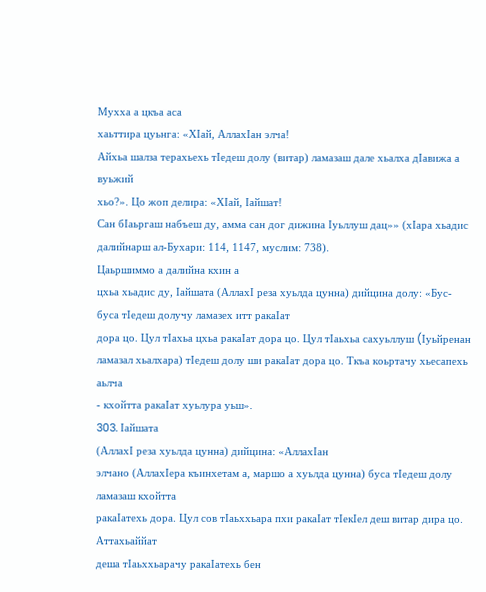Мухха а цкъа аса
хаьттира цуьнга: «ХIай, АллахIан элча!
Айхьа шалза терахьехь тIедеш долу (витар) ламазаш дале хьалха дIавижа а вуьжий
хьо?». Цо жоп делира: «ХIай, Iайшат!
Сан бIаьргаш набъеш ду, амма сан дог дижина Iуьллуш дац»» (хIара хьадис
далийнарш ал-Бухари: 114, 1147, муслим: 738).
Цаьршиммо а далийна кхин а
цхьа хьадис ду, Iайшата (АллахI реза хуьлда цунна) дийцина долу: «Бус-буса тIедеш долучу ламазех итт ракаIат
дора цо. Цул тIахьа цхьа ракаIат дора цо. Цул тIаьхьа сахуьллуш (Iуьйренан
ламазал хьалхара) тIедеш долу ши ракаIат дора цо. Ткъа коьртачу хьесапехь аьлча
- кхойтта ракаIат хуьлура уьш».
303. Iайшата
(АллахI реза хуьлда цунна) дийцина: «АллахIан
элчано (АллахIера къинхетам а, маршо а хуьлда цунна) буса тIедеш долу ламазаш кхойтта
ракаIатехь дора. Цул сов тIаьххьара пхи ракаIат тIекIел деш витар дира цо. Аттахьаййат
деша тIаьххьарачу ракаIатехь бен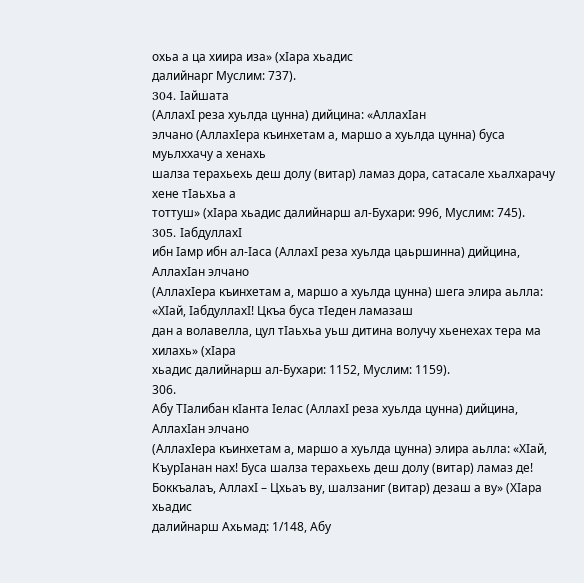охьа а ца хиира иза» (хIара хьадис
далийнарг Муслим: 737).
304. Iайшата
(АллахI реза хуьлда цунна) дийцина: «АллахIан
элчано (АллахIера къинхетам а, маршо а хуьлда цунна) буса муьлххачу а хенахь
шалза терахьехь деш долу (витар) ламаз дора, сатасале хьалхарачу хене тIаьхьа а
тоттуш» (хIара хьадис далийнарш ал-Бухари: 996, Муслим: 745).
305. IабдуллахI
ибн Iамр ибн ал-Iаса (АллахI реза хуьлда цаьршинна) дийцина, АллахIан элчано
(АллахIера къинхетам а, маршо а хуьлда цунна) шега элира аьлла: «ХIай, IабдуллахI! Цкъа буса тIеден ламазаш
дан а волавелла, цул тIаьхьа уьш дитина волучу хьенехах тера ма хилахь» (хIара
хьадис далийнарш ал-Бухари: 1152, Муслим: 1159).
306.
Абу ТIалибан кIанта Iелас (АллахI реза хуьлда цунна) дийцина, АллахIан элчано
(АллахIера къинхетам а, маршо а хуьлда цунна) элира аьлла: «ХIай, КъурIанан нах! Буса шалза терахьехь деш долу (витар) ламаз де!
Боккъалаъ, АллахI – Цхьаъ ву, шалзаниг (витар) дезаш а ву» (ХIара хьадис
далийнарш Ахьмад: 1/148, Абу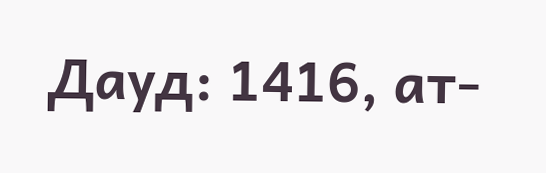Дауд: 1416, ат-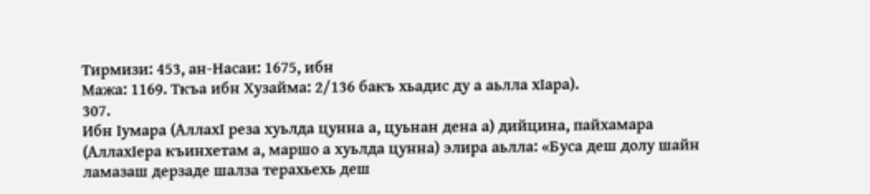Тирмизи: 453, ан-Насаи: 1675, ибн
Мажа: 1169. Ткъа ибн Хузайма: 2/136 бакъ хьадис ду а аьлла хIара).
307.
Ибн Iумара (АллахI реза хуьлда цунна а, цуьнан дена а) дийцина, пайхамара
(АллахIера къинхетам а, маршо а хуьлда цунна) элира аьлла: «Буса деш долу шайн ламазаш дерзаде шалза терахьехь деш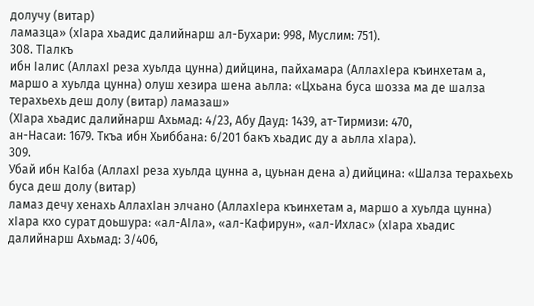долучу (витар)
ламазца» (хIара хьадис далийнарш ал-Бухари: 998, Муслим: 751).
308. ТIалкъ
ибн Iалис (АллахI реза хуьлда цунна) дийцина, пайхамара (АллахIера къинхетам а,
маршо а хуьлда цунна) олуш хезира шена аьлла: «Цхьана буса шозза ма де шалза терахьехь деш долу (витар) ламазаш»
(ХIара хьадис далийнарш Ахьмад: 4/23, Абу Дауд: 1439, ат-Тирмизи: 470,
ан-Насаи: 1679. Ткъа ибн Хьиббана: 6/201 бакъ хьадис ду а аьлла хIара).
309.
Убай ибн КаIба (АллахI реза хуьлда цунна а, цуьнан дена а) дийцина: «Шалза терахьехь буса деш долу (витар)
ламаз дечу хенахь АллахIан элчано (АллахIера къинхетам а, маршо а хуьлда цунна)
хIара кхо сурат доьшура: «ал-АIла», «ал-Кафирун», «ал-Ихлас» (хIара хьадис
далийнарш Ахьмад: 3/406,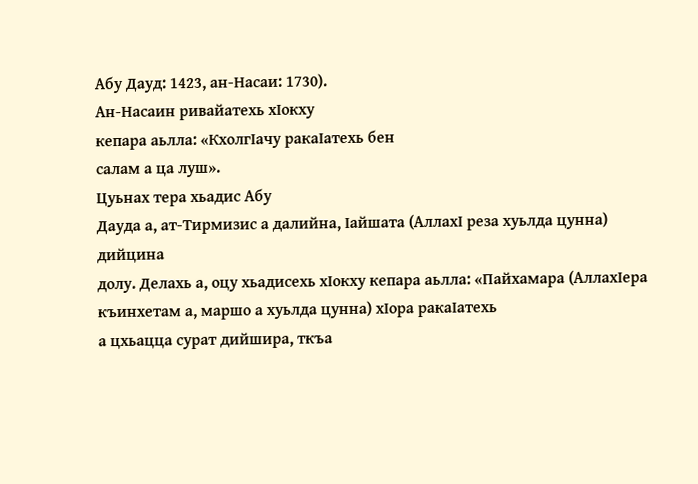Абу Дауд: 1423, ан-Насаи: 1730).
Ан-Насаин ривайатехь хIокху
кепара аьлла: «КхолгIачу ракаIатехь бен
салам а ца луш».
Цуьнах тера хьадис Абу
Дауда а, ат-Тирмизис а далийна, Iайшата (АллахI реза хуьлда цунна) дийцина
долу. Делахь а, оцу хьадисехь хIокху кепара аьлла: «Пайхамара (АллахIера къинхетам а, маршо а хуьлда цунна) хIора ракаIатехь
а цхьацца сурат дийшира, ткъа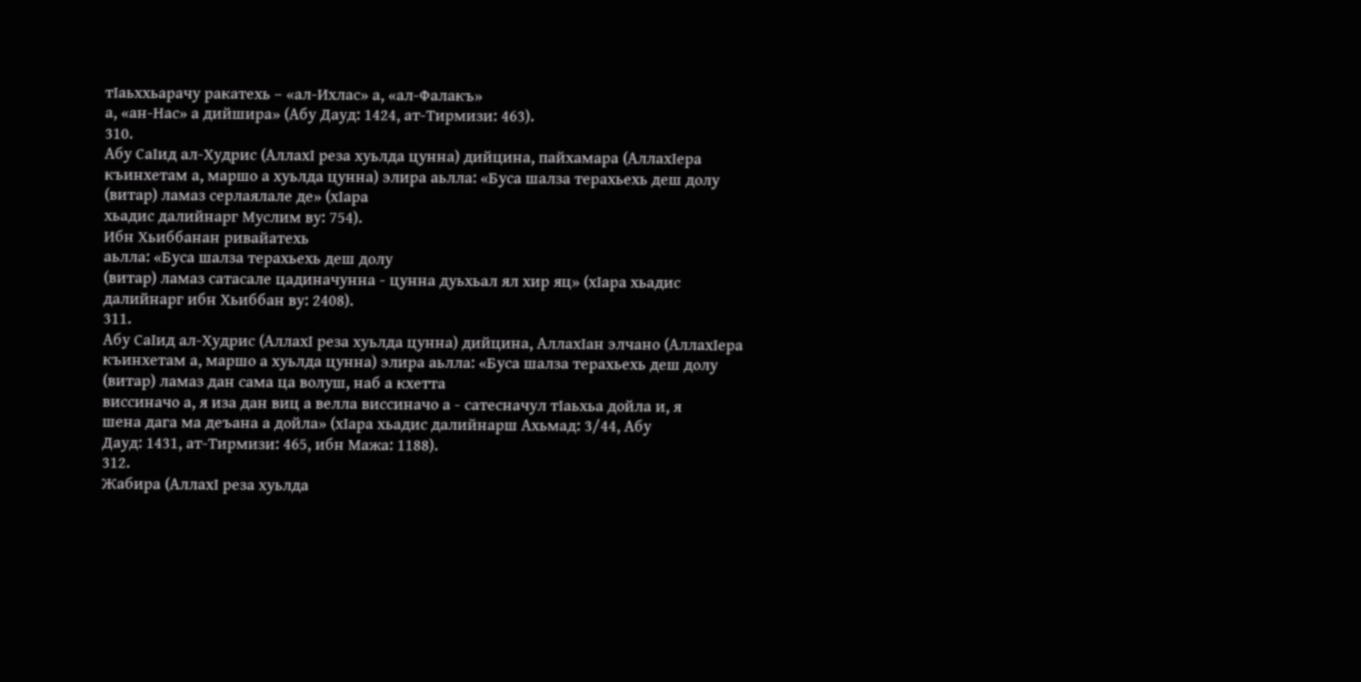тIаьххьарачу ракатехь – «ал-Ихлас» а, «ал-Фалакъ»
а, «ан-Нас» а дийшира» (Абу Дауд: 1424, ат-Тирмизи: 463).
310.
Абу СаIид ал-Худрис (АллахI реза хуьлда цунна) дийцина, пайхамара (АллахIера
къинхетам а, маршо а хуьлда цунна) элира аьлла: «Буса шалза терахьехь деш долу (витар) ламаз серлаялале де» (хIара
хьадис далийнарг Муслим ву: 754).
Ибн Хьиббанан ривайатехь
аьлла: «Буса шалза терахьехь деш долу
(витар) ламаз сатасале цадиначунна - цунна дуьхьал ял хир яц» (хIара хьадис
далийнарг ибн Хьиббан ву: 2408).
311.
Абу СаIид ал-Худрис (АллахI реза хуьлда цунна) дийцина, АллахIан элчано (АллахIера
къинхетам а, маршо а хуьлда цунна) элира аьлла: «Буса шалза терахьехь деш долу (витар) ламаз дан сама ца волуш, наб а кхетта
виссиначо а, я иза дан виц а велла виссиначо а - сатесначул тIаьхьа дойла и, я
шена дага ма деъана а дойла» (хIара хьадис далийнарш Ахьмад: 3/44, Абу
Дауд: 1431, ат-Тирмизи: 465, ибн Мажа: 1188).
312.
Жабира (АллахI реза хуьлда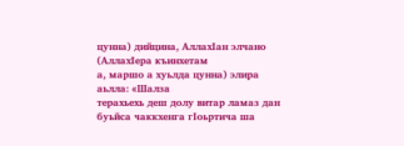цунна) дийцина, АллахIан элчано (АллахIера къинхетам
а, маршо а хуьлда цунна) элира аьлла: «Шалза
терахьехь деш долу витар ламаз дан буьйса чаккхенга гIоьртича ша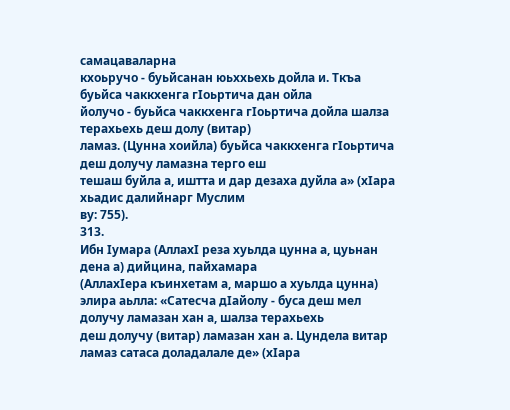самацаваларна
кхоьручо - буьйсанан юьххьехь дойла и. Ткъа буьйса чаккхенга гIоьртича дан ойла
йолучо - буьйса чаккхенга гIоьртича дойла шалза терахьехь деш долу (витар)
ламаз. (Цунна хоийла) буьйса чаккхенга гIоьртича деш долучу ламазна терго еш
тешаш буйла а, иштта и дар дезаха дуйла а» (хIара хьадис далийнарг Муслим
ву: 755).
313.
Ибн Iумара (АллахI реза хуьлда цунна а, цуьнан дена а) дийцина, пайхамара
(АллахIера къинхетам а, маршо а хуьлда цунна) элира аьлла: «Сатесча дIайолу - буса деш мел долучу ламазан хан а, шалза терахьехь
деш долучу (витар) ламазан хан а. Цундела витар ламаз сатаса доладалале де» (хIара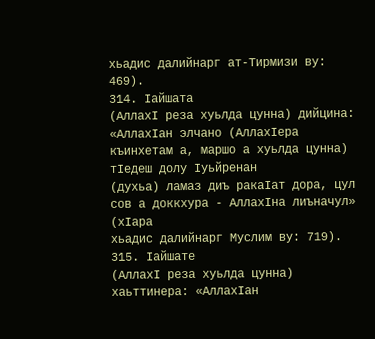хьадис далийнарг ат-Тирмизи ву: 469).
314. Iайшата
(АллахI реза хуьлда цунна) дийцина:
«АллахIан элчано (АллахIера къинхетам а, маршо а хуьлда цунна) тIедеш долу Iуьйренан
(духьа) ламаз диъ ракаIат дора, цул сов а доккхура - АллахIна лиъначул» (хIара
хьадис далийнарг Муслим ву: 719).
315. Iайшате
(АллахI реза хуьлда цунна) хаьттинера: «АллахIан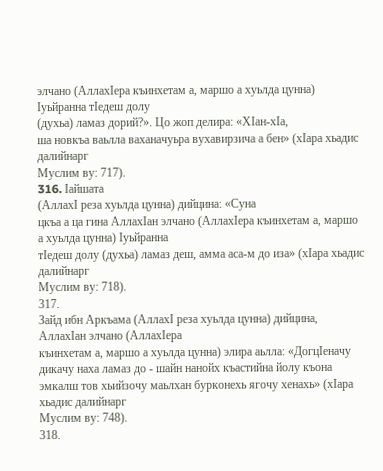элчано (АллахIера къинхетам а, маршо а хуьлда цунна) Iуьйранна тIедеш долу
(духьа) ламаз дорий?». Цо жоп делира: «ХIан-хIа,
ша новкъа ваьлла ваханачуьра вухавирзича а бен» (хIара хьадис далийнарг
Муслим ву: 717).
316. Iайшата
(АллахI реза хуьлда цунна) дийцина: «Суна
цкъа а ца гина АллахIан элчано (АллахIера къинхетам а, маршо а хуьлда цунна) Iуьйранна
тIедеш долу (духьа) ламаз деш, амма аса-м до иза» (хIара хьадис далийнарг
Муслим ву: 718).
317.
Зайд ибн Аркъама (АллахI реза хуьлда цунна) дийцина, АллахIан элчано (АллахIера
къинхетам а, маршо а хуьлда цунна) элира аьлла: «ДогцIеначу дикачу наха ламаз до - шайн нанойх къастийна йолу къона
эмкалш тов хьийзочу маьлхан бурконехь ягочу хенахь» (хIара хьадис далийнарг
Муслим ву: 748).
318.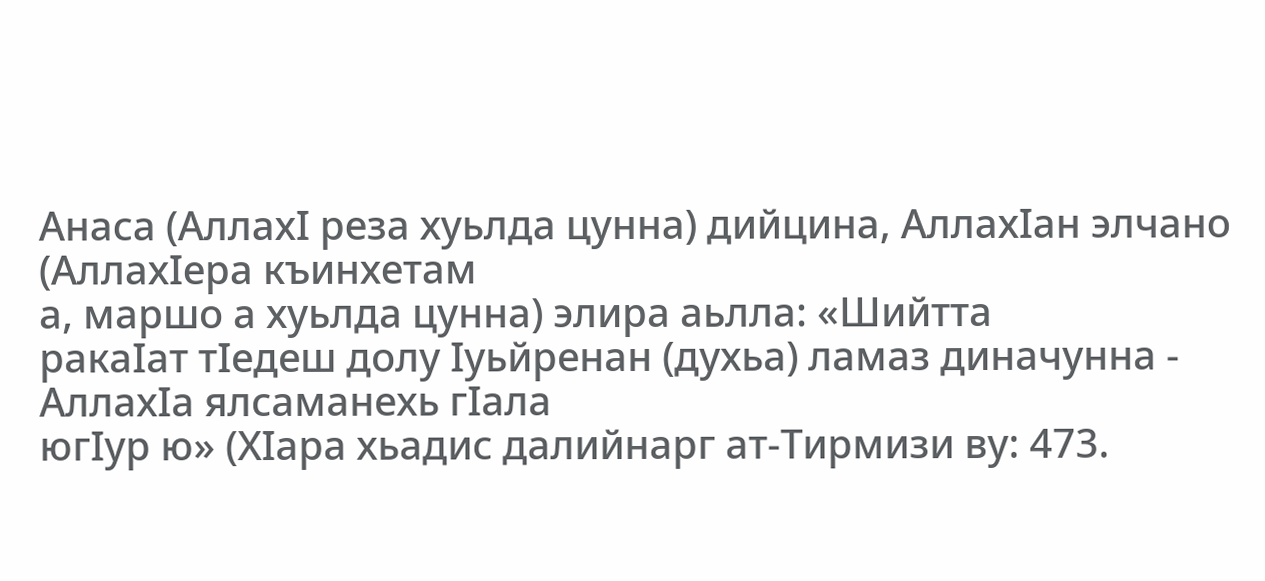Анаса (АллахI реза хуьлда цунна) дийцина, АллахIан элчано (АллахIера къинхетам
а, маршо а хуьлда цунна) элира аьлла: «Шийтта
ракаIат тIедеш долу Iуьйренан (духьа) ламаз диначунна - АллахIа ялсаманехь гIала
югIур ю» (ХIара хьадис далийнарг ат-Тирмизи ву: 473.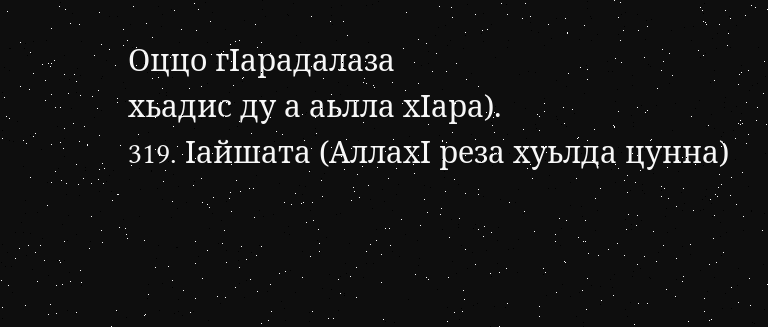Оццо гIарадалаза
хьадис ду а аьлла хIара).
319. Iайшата (АллахI реза хуьлда цунна)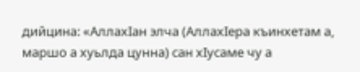дийцина: «АллахIан элча (АллахIера къинхетам а, маршо а хуьлда цунна) сан хIусаме чу а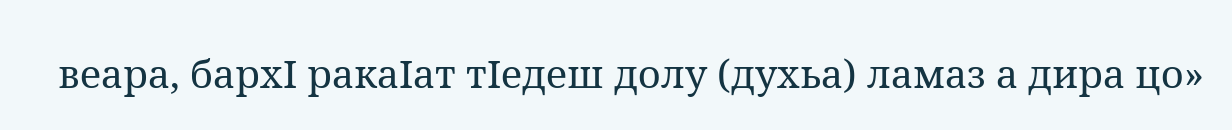веара, бархI ракаIат тIедеш долу (духьа) ламаз а дира цо»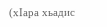(хIара хьадис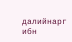далийнарг ибн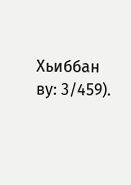Хьиббан ву: 3/459).